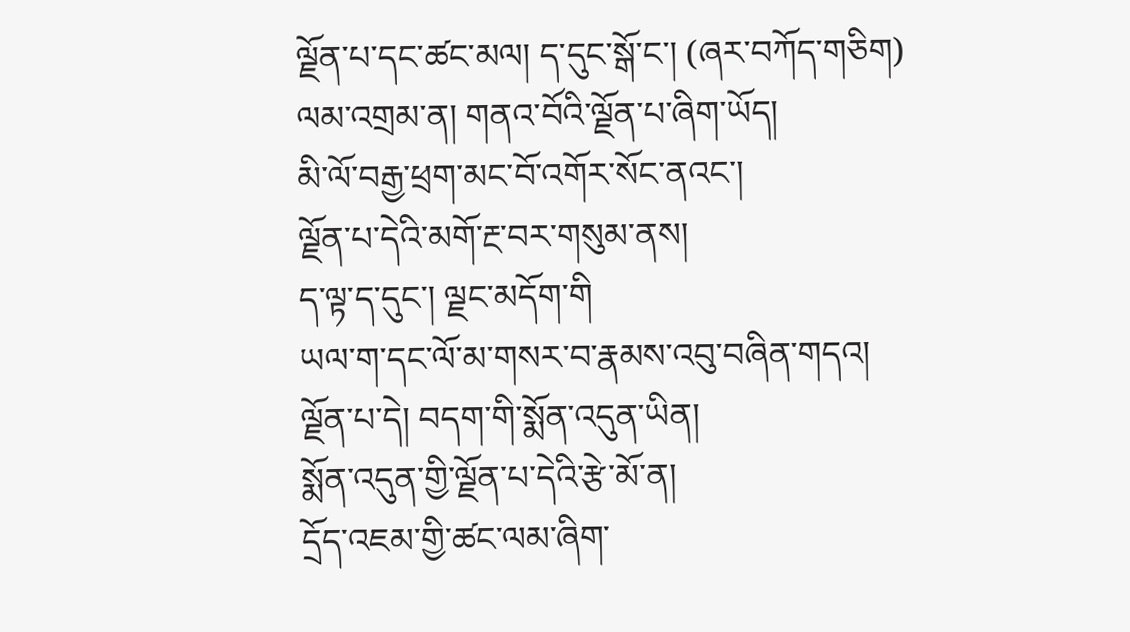ལྗོན་པ་དང་ཚང་མལ། ད་དུང་སྒོ་ང་། (ཞར་བཀོད་གཅིག)
ལམ་འགྲམ་ན། གནའ་བོའི་ལྗོན་པ་ཞིག་ཡོད།
མི་ལོ་བརྒྱ་ཕྲག་མང་བོ་འགོར་སོང་ནའང་།
ལྗོན་པ་དེའི་མགོ་རྔ་བར་གསུམ་ནས།
ད་ལྟ་ད་དུང་། ལྗང་མདོག་གི
ཡལ་ག་དང་ལོ་མ་གསར་བ་རྣམས་འབུ་བཞིན་གདའ།
ལྗོན་པ་དེ། བདག་གི་སྨོན་འདུན་ཡིན།
སྨོན་འདུན་གྱི་ལྗོན་པ་དེའི་རྩེ་མོ་ན།
དྲོད་འཇམ་གྱི་ཚང་ལམ་ཞིག་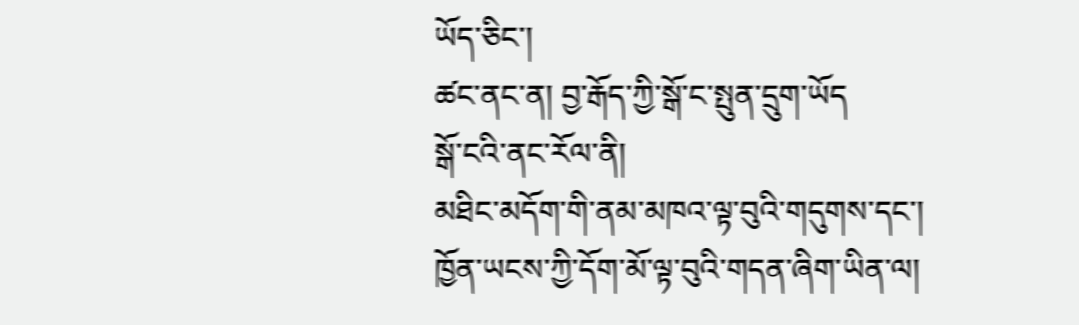ཡོད་ཅིང་།
ཚང་ནང་ན། བྱ་རྒོད་ཀྱི་སྒོ་ང་སྤུན་དྲུག་ཡོད
སྒོ་ངའི་ནང་རོལ་ནི།
མཐིང་མདོག་གི་ནམ་མཁའ་ལྟ་བུའི་གདུགས་དང་།
ཁྱོན་ཡངས་ཀྱི་དོག་མོ་ལྟ་བུའི་གདན་ཞིག་ཡིན་ལ།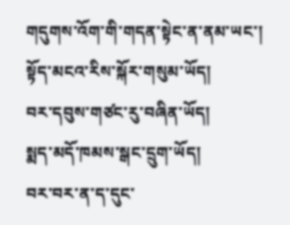གདུགས་འོག་གི་གདན་སྟེང་ན་ནམ་ཡང་།
སྟོད་མངའ་རིས་སྐོར་གསུམ་ཡོད།
བར་དབུས་གཙང་རུ་བཞིན་ཡོད།
སྨད་མདོ་ཁམས་སྒང་དྲུག་ཡོད།
བར་བར་ན་ད་དུང་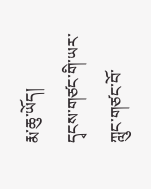རྨ་ཆུ་ཡོད།
དྭངས་གཙང་གི་ཡར་ཀླུང་གཙང་བོ་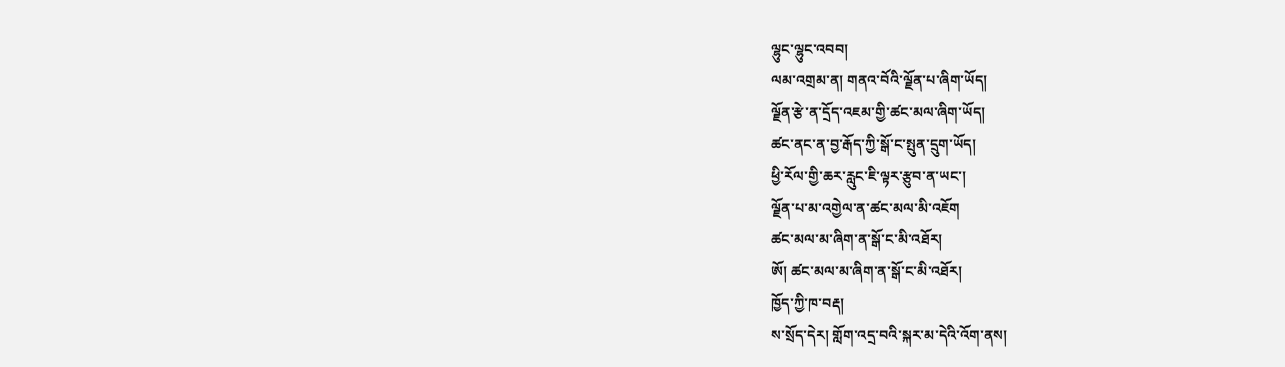ལྷུང་ལྷུང་འབབ།
ལམ་འགྲམ་ན། གནའ་བོའི་ལྗོན་པ་ཞིག་ཡོད།
ལྗོན་རྩེ་ན་དྲོད་འཇམ་གྱི་ཚང་མལ་ཞིག་ཡོད།
ཚང་ནང་ན་བྱ་རྒོད་ཀྱི་སྒོ་ང་སྤུན་དྲུག་ཡོད།
ཕྱི་རོལ་གྱི་ཆར་རླུང་ཇི་ལྟར་རྩུབ་ན་ཡང་།
ལྗོན་པ་མ་འགྱེལ་ན་ཚང་མལ་མི་འཇོག
ཚང་མལ་མ་ཞིག་ན་སྒོ་ང་མི་འཐོར།
ཨོ། ཚང་མལ་མ་ཞིག་ན་སྒོ་ང་མི་འཐོར།
ཁྱོད་ཀྱི་ཁ་བརྡ།
ས་སྲོད་དེར། གློག་འདྲ་བའི་སྐར་མ་དེའི་འོག་ནས།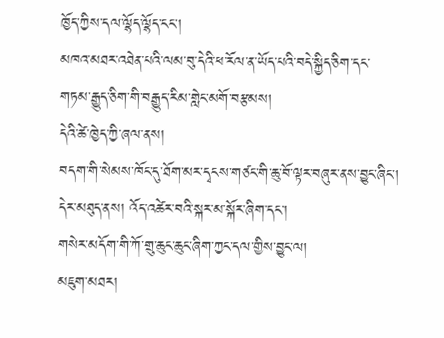ཁྱོད་ཀྱིས་དལ་ལྷོད་ལྷོད་ངང་།
མཁའ་མཐར་འཐེན་པའི་ལམ་བུ་དེའི་ཕ་རོལ་ན་ཡོད་པའི་བདེ་སྐྱིད་ཅིག་དང་
གཏམ་རྒྱུད་ཅིག་གི་བརྒྱུད་རིམ་གླེང་མགོ་བརྩམས།
དེའི་ཚེ་ཁྱེད་ཀྱི་ཞལ་ནས།
བདག་གི་སེམས་ཁོང་དུ་ཐོག་མར་དྭངས་གཙང་གི་ཆུ་བོ་ལྟར་བཞུར་ནས་བྱུང་ཞིང་།
དེར་མཐུད་ནས། འོད་འཚེར་བའི་སྐར་མ་སྐོར་ཞིག་དང་།
གསེར་མདོག་གི་ཀོ་གྲུ་ཆུང་ཆུང་ཞིག་ཀྱང་དལ་གྱིས་བྱུང་ལ།
མཇུག་མཐར།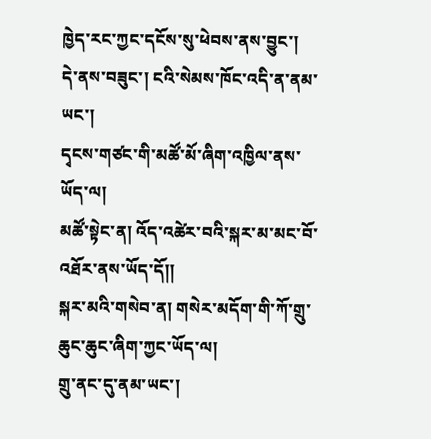ཁྱེད་རང་ཀྱང་དངོས་སུ་ཕེབས་ནས་བྱུང་།
དེ་ནས་བཟུང་། ངའི་སེམས་ཁོང་འདི་ན་ནམ་ཡང་།
དྭངས་གཙང་གི་མཚོ་མོ་ཞིག་འཁྱིལ་ནས་ཡོད་ལ།
མཚོ་སྟེང་ན། འོད་འཚེར་བའི་སྐར་མ་མང་བོ་འཐོར་ནས་ཡོད་དོ།།
སྐར་མའི་གསེབ་ན། གསེར་མདོག་གི་ཀོ་གྲུ་ཆུང་ཆུང་ཞིག་ཀྱང་ཡོད་ལ།
གྲུ་ནང་དུ་ནམ་ཡང་།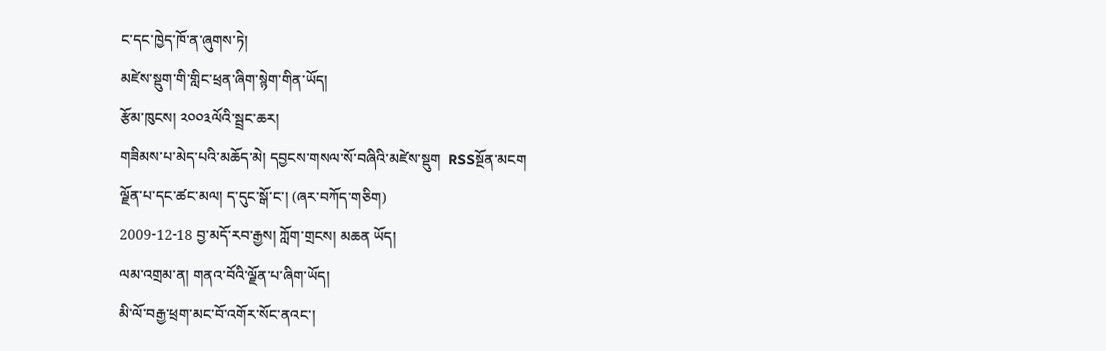ང་དང་ཁྱེད་ཁོ་ན་ཞུགས་ཏེ།
མཛེས་སྡུག་གི་གླིང་ཕྲན་ཞིག་སྙེག་གིན་ཡོད།
རྩོམ་ཁུངས། ༢༠༠༣ལོའི་སྦྲང་ཆར།
གཟིམས་པ་མེད་པའི་མཆོད་མེ། དབྱངས་གསལ་སོ་བཞིའི་མཛེས་སྡུག  RSSསྔོན་མངག
ལྗོན་པ་དང་ཚང་མལ། ད་དུང་སྒོ་ང་། (ཞར་བཀོད་གཅིག)
2009-12-18 བྱ་མདོ་རབ་རྒྱས། ཀློག་གྲངས། མཆན ཡོད།
ལམ་འགྲམ་ན། གནའ་བོའི་ལྗོན་པ་ཞིག་ཡོད།
མི་ལོ་བརྒྱ་ཕྲག་མང་བོ་འགོར་སོང་ནའང་།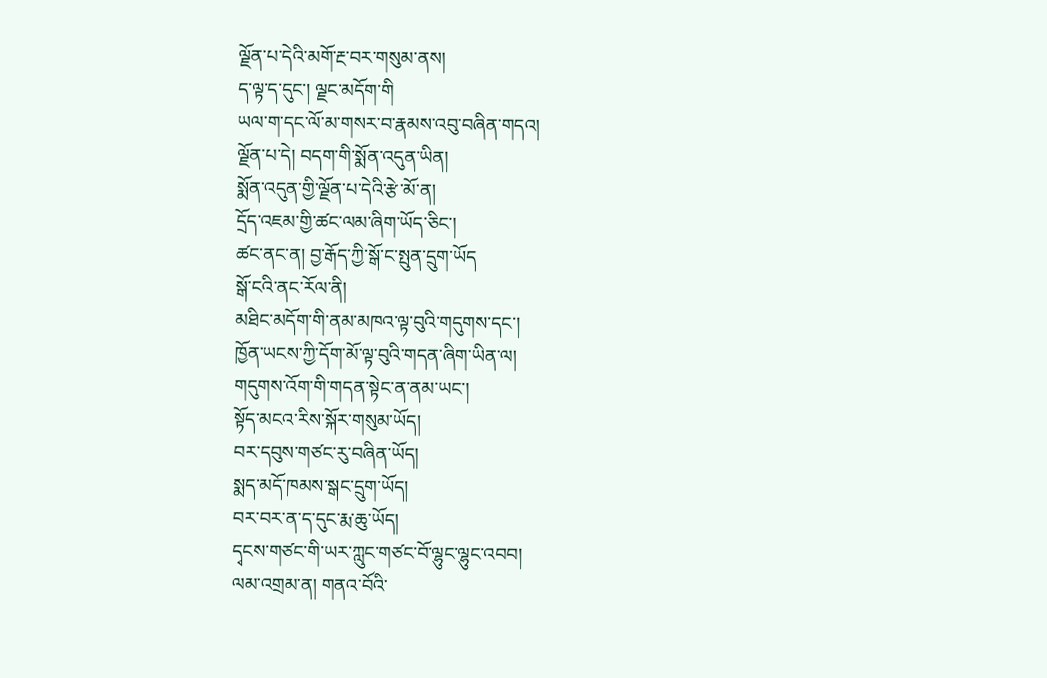ལྗོན་པ་དེའི་མགོ་རྔ་བར་གསུམ་ནས།
ད་ལྟ་ད་དུང་། ལྗང་མདོག་གི
ཡལ་ག་དང་ལོ་མ་གསར་བ་རྣམས་འབུ་བཞིན་གདའ།
ལྗོན་པ་དེ། བདག་གི་སྨོན་འདུན་ཡིན།
སྨོན་འདུན་གྱི་ལྗོན་པ་དེའི་རྩེ་མོ་ན།
དྲོད་འཇམ་གྱི་ཚང་ལམ་ཞིག་ཡོད་ཅིང་།
ཚང་ནང་ན། བྱ་རྒོད་ཀྱི་སྒོ་ང་སྤུན་དྲུག་ཡོད
སྒོ་ངའི་ནང་རོལ་ནི།
མཐིང་མདོག་གི་ནམ་མཁའ་ལྟ་བུའི་གདུགས་དང་།
ཁྱོན་ཡངས་ཀྱི་དོག་མོ་ལྟ་བུའི་གདན་ཞིག་ཡིན་ལ།
གདུགས་འོག་གི་གདན་སྟེང་ན་ནམ་ཡང་།
སྟོད་མངའ་རིས་སྐོར་གསུམ་ཡོད།
བར་དབུས་གཙང་རུ་བཞིན་ཡོད།
སྨད་མདོ་ཁམས་སྒང་དྲུག་ཡོད།
བར་བར་ན་ད་དུང་རྨ་ཆུ་ཡོད།
དྭངས་གཙང་གི་ཡར་ཀླུང་གཙང་བོ་ལྷུང་ལྷུང་འབབ།
ལམ་འགྲམ་ན། གནའ་བོའི་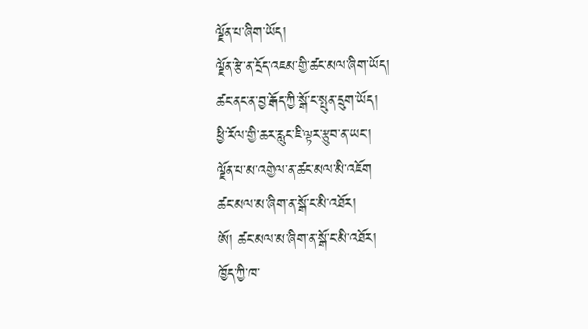ལྗོན་པ་ཞིག་ཡོད།
ལྗོན་རྩེ་ན་དྲོད་འཇམ་གྱི་ཚང་མལ་ཞིག་ཡོད།
ཚང་ནང་ན་བྱ་རྒོད་ཀྱི་སྒོ་ང་སྤུན་དྲུག་ཡོད།
ཕྱི་རོལ་གྱི་ཆར་རླུང་ཇི་ལྟར་རྩུབ་ན་ཡང་།
ལྗོན་པ་མ་འགྱེལ་ན་ཚང་མལ་མི་འཇོག
ཚང་མལ་མ་ཞིག་ན་སྒོ་ང་མི་འཐོར།
ཨོ། ཚང་མལ་མ་ཞིག་ན་སྒོ་ང་མི་འཐོར།
ཁྱོད་ཀྱི་ཁ་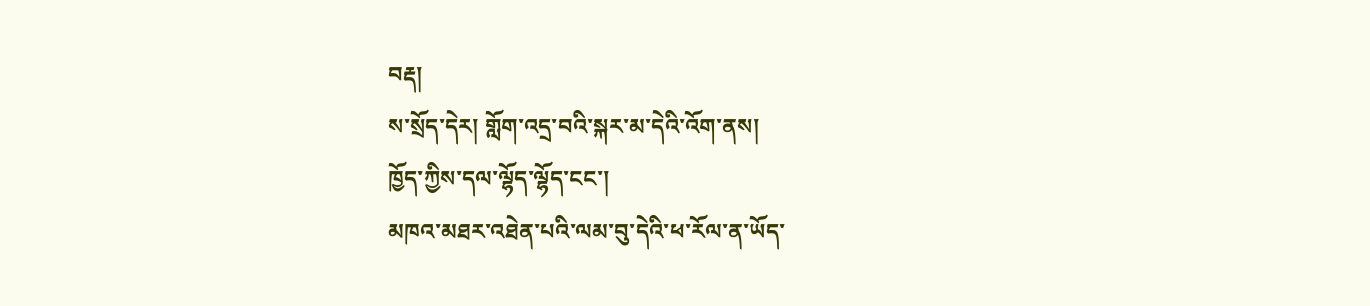བརྡ།
ས་སྲོད་དེར། གློག་འདྲ་བའི་སྐར་མ་དེའི་འོག་ནས།
ཁྱོད་ཀྱིས་དལ་ལྷོད་ལྷོད་ངང་།
མཁའ་མཐར་འཐེན་པའི་ལམ་བུ་དེའི་ཕ་རོལ་ན་ཡོད་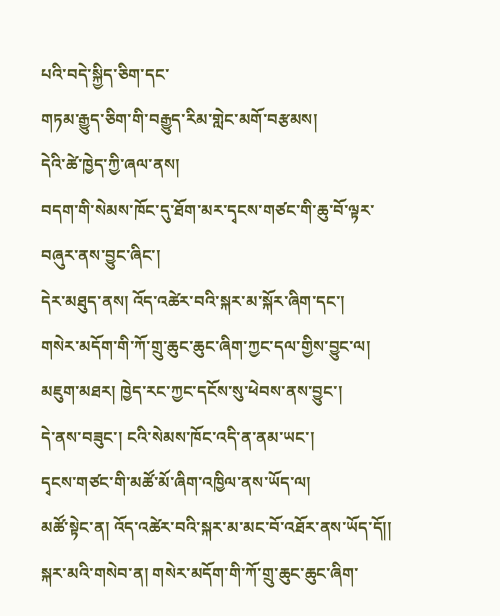པའི་བདེ་སྐྱིད་ཅིག་དང་
གཏམ་རྒྱུད་ཅིག་གི་བརྒྱུད་རིམ་གླེང་མགོ་བརྩམས།
དེའི་ཚེ་ཁྱེད་ཀྱི་ཞལ་ནས།
བདག་གི་སེམས་ཁོང་དུ་ཐོག་མར་དྭངས་གཙང་གི་ཆུ་བོ་ལྟར་བཞུར་ནས་བྱུང་ཞིང་།
དེར་མཐུད་ནས། འོད་འཚེར་བའི་སྐར་མ་སྐོར་ཞིག་དང་།
གསེར་མདོག་གི་ཀོ་གྲུ་ཆུང་ཆུང་ཞིག་ཀྱང་དལ་གྱིས་བྱུང་ལ།
མཇུག་མཐར། ཁྱེད་རང་ཀྱང་དངོས་སུ་ཕེབས་ནས་བྱུང་།
དེ་ནས་བཟུང་། ངའི་སེམས་ཁོང་འདི་ན་ནམ་ཡང་།
དྭངས་གཙང་གི་མཚོ་མོ་ཞིག་འཁྱིལ་ནས་ཡོད་ལ།
མཚོ་སྟེང་ན། འོད་འཚེར་བའི་སྐར་མ་མང་བོ་འཐོར་ནས་ཡོད་དོ།།
སྐར་མའི་གསེབ་ན། གསེར་མདོག་གི་ཀོ་གྲུ་ཆུང་ཆུང་ཞིག་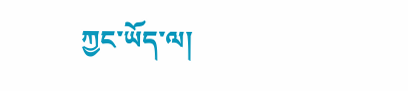ཀྱང་ཡོད་ལ།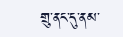གྲུ་ནང་དུ་ནམ་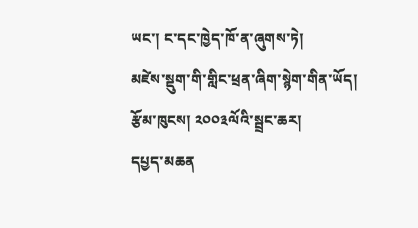ཡང་། ང་དང་ཁྱེད་ཁོ་ན་ཞུགས་ཏེ།
མཛེས་སྡུག་གི་གླིང་ཕྲན་ཞིག་སྙེག་གིན་ཡོད།
རྩོམ་ཁུངས། ༢༠༠༣ལོའི་སྦྲང་ཆར།
དཔྱད་མཆན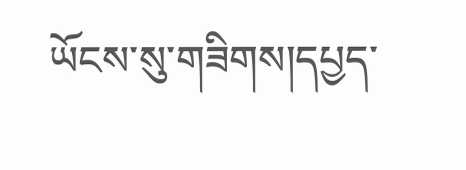ཡོངས་སུ་གཟིགས།དཔྱད་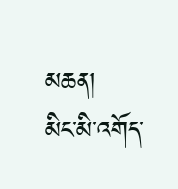མཆན།
མིང་མི་འགོད་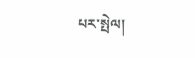པར་སྤེལ།